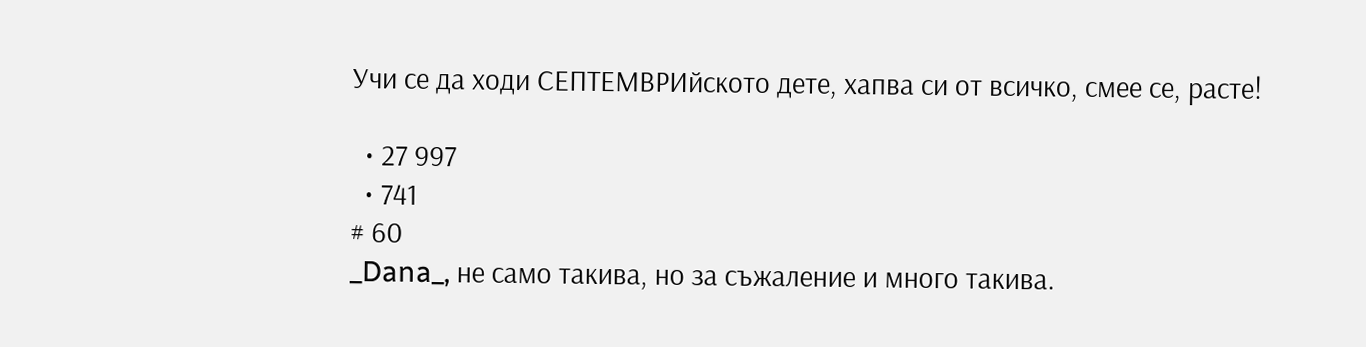Учи се да ходи СЕПТЕМВРИйското дете, хапва си от всичко, смее се, расте!

  • 27 997
  • 741
# 60
_Dana_, не само такива, но за съжаление и много такива.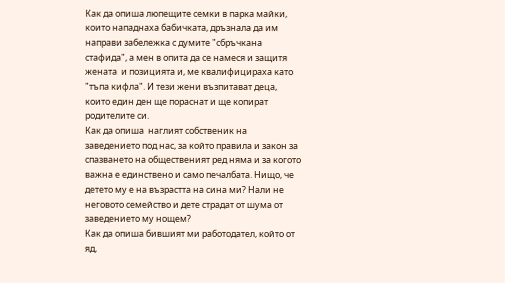Как да опиша люпещите семки в парка майки, които нападнаха бабичката, дръзнала да им направи забележка с думите "сбръчкана стафида", а мен в опита да се намеся и защитя жената  и позицията и, ме квалифицираха като "тъпа кифла". И тези жени възпитават деца, които един ден ще пораснат и ще копират родителите си.
Как да опиша  наглият собственик на заведението под нас, за който правила и закон за спазването на общественият ред няма и за когото важна е единствено и само печалбата. Нищо, че детето му е на възрастта на сина ми? Нали не неговото семейство и дете страдат от шума от заведението му нощем?
Как да опиша бившият ми работодател, който от яд,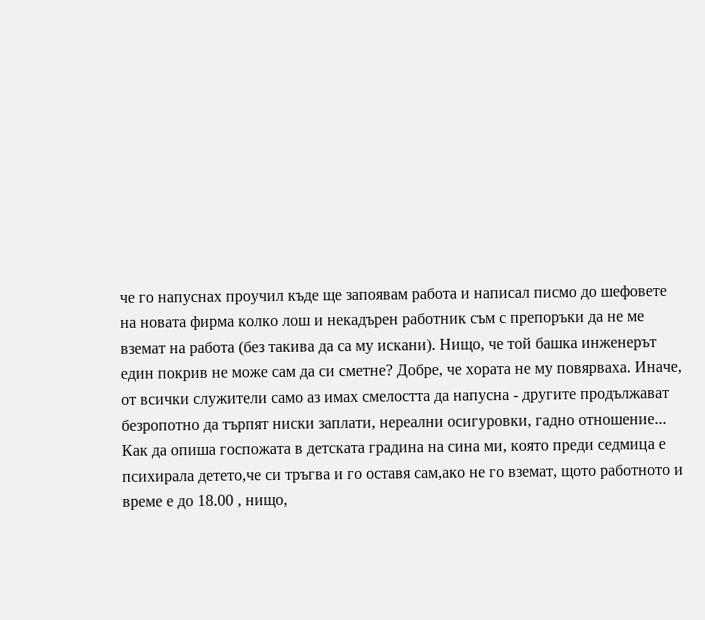че го напуснах проучил къде ще запоявам работа и написал писмо до шефовете на новата фирма колко лош и некадърен работник съм с препоръки да не ме вземат на работа (без такива да са му искани). Нищо, че той башка инженерът един покрив не може сам да си сметне? Добре, че хората не му повярваха. Иначе, от всички служители само аз имах смелостта да напусна - другите продължават безропотно да търпят ниски заплати, нереални осигуровки, гадно отношение...
Как да опиша госпожата в детската градина на сина ми, която преди седмица е психирала детето,че си тръгва и го оставя сам,ако не го вземат, щото работното и време е до 18.00 , нищо,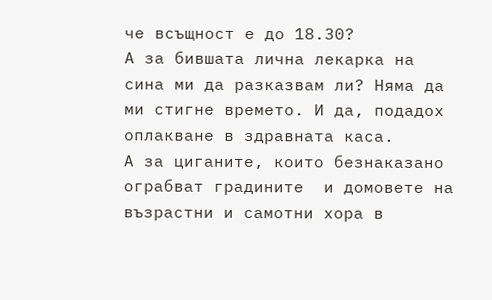че всъщност е до 18.30?
А за бившата лична лекарка на сина ми да разказвам ли? Няма да ми стигне времето. И да, подадох оплакване в здравната каса.
А за циганите, които безнаказано ограбват градините  и домовете на възрастни и самотни хора в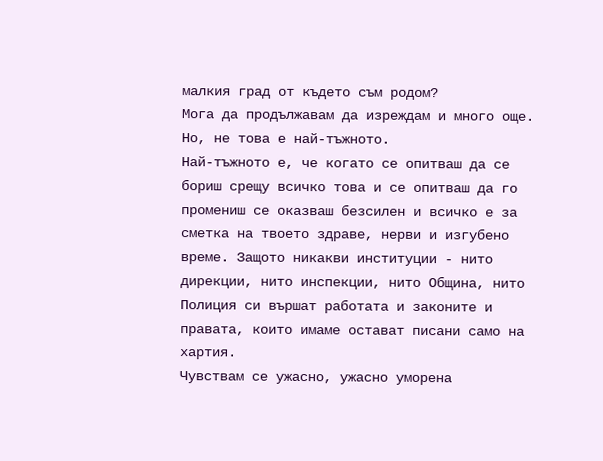малкия град от където съм родом?
Мога да продължавам да изреждам и много още. Но, не това е най-тъжното.
Най-тъжното е, че когато се опитваш да се бориш срещу всичко това и се опитваш да го промениш се оказваш безсилен и всичко е за сметка на твоето здраве, нерви и изгубено време. Защото никакви институции - нито дирекции, нито инспекции, нито Община, нито Полиция си вършат работата и законите и правата, които имаме остават писани само на хартия.
Чувствам се ужасно, ужасно уморена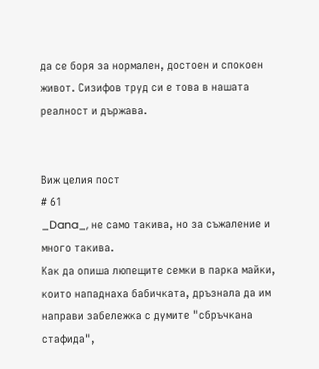да се боря за нормален, достоен и спокоен живот. Сизифов труд си е това в нашата реалност и държава.


Виж целия пост
# 61
_Dana_, не само такива, но за съжаление и много такива.
Как да опиша люпещите семки в парка майки, които нападнаха бабичката, дръзнала да им направи забележка с думите "сбръчкана стафида",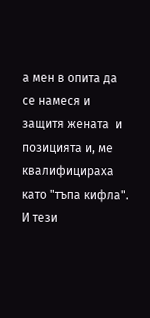а мен в опита да се намеся и защитя жената  и позицията и, ме квалифицираха като "тъпа кифла". И тези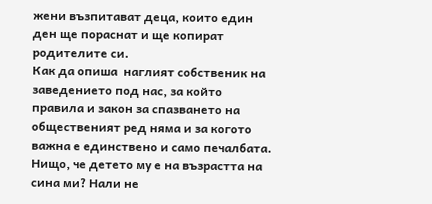жени възпитават деца, които един ден ще пораснат и ще копират родителите си.
Как да опиша  наглият собственик на заведението под нас, за който правила и закон за спазването на общественият ред няма и за когото важна е единствено и само печалбата. Нищо, че детето му е на възрастта на сина ми? Нали не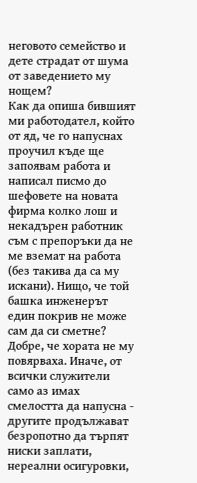неговото семейство и дете страдат от шума от заведението му нощем?
Как да опиша бившият ми работодател, който от яд, че го напуснах проучил къде ще запоявам работа и написал писмо до шефовете на новата фирма колко лош и некадърен работник съм с препоръки да не ме вземат на работа (без такива да са му искани). Нищо, че той башка инженерът един покрив не може сам да си сметне? Добре, че хората не му повярваха. Иначе, от всички служители само аз имах смелостта да напусна - другите продължават безропотно да търпят ниски заплати, нереални осигуровки,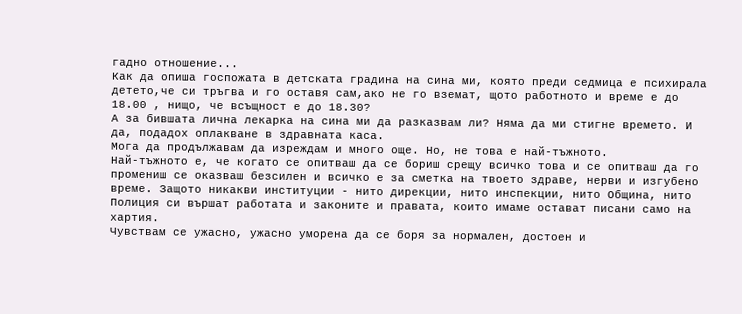гадно отношение...
Как да опиша госпожата в детската градина на сина ми, която преди седмица е психирала детето,че си тръгва и го оставя сам,ако не го вземат, щото работното и време е до 18.00 , нищо, че всъщност е до 18.30?
А за бившата лична лекарка на сина ми да разказвам ли? Няма да ми стигне времето. И да, подадох оплакване в здравната каса.
Мога да продължавам да изреждам и много още. Но, не това е най-тъжното.
Най-тъжното е, че когато се опитваш да се бориш срещу всичко това и се опитваш да го промениш се оказваш безсилен и всичко е за сметка на твоето здраве, нерви и изгубено време. Защото никакви институции - нито дирекции, нито инспекции, нито Община, нито Полиция си вършат работата и законите и правата, които имаме остават писани само на хартия.
Чувствам се ужасно, ужасно уморена да се боря за нормален, достоен и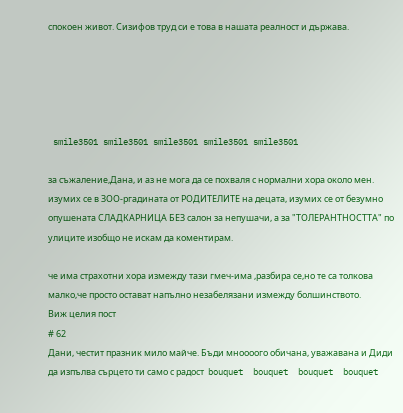спокоен живот. Сизифов труд си е това в нашата реалност и държава.





 smile3501 smile3501 smile3501 smile3501 smile3501

за съжаление,Дана, и аз не мога да се похваля с нормални хора около мен. изумих се в ЗОО-ргадината от РОДИТЕЛИТЕ на децата, изумих се от безумно опушената СЛАДКАРНИЦА БЕЗ салон за непушачи, а за "ТОЛЕРАНТНОСТТА" по улиците изобщо не искам да коментирам.

че има страхотни хора измежду тази гмеч-има ,разбира се,но те са толкова малко,че просто остават напълно незабелязани измежду болшинството.
Виж целия пост
# 62
Дани, честит празник мило майче. Бъди мноооого обичана, уважавана и Диди да изпълва сърцето ти само с радост  bouquet  bouquet  bouquet  bouquet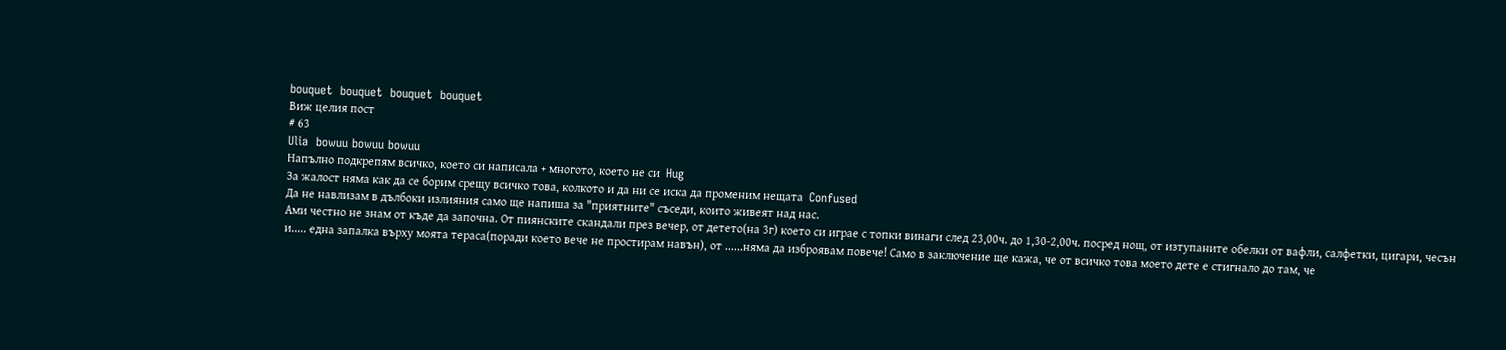bouquet  bouquet  bouquet  bouquet
Виж целия пост
# 63
Ulia  bowuu bowuu bowuu
Напълно подкрепям всичко, което си написала + многото, което не си  Hug
За жалост няма как да се борим срещу всичко това, колкото и да ни се иска да променим нещата  Confused
Да не навлизам в дълбоки излияния само ще напиша за "приятните" съседи, които живеят над нас.
Ами честно не знам от къде да започна. От пиянските скандали през вечер, от детето(на 3г) което си играе с топки винаги след 23,00ч. до 1,30-2,00ч. посред нощ, от изтупаните обелки от вафли, салфетки, цигари, чесън и..... една запалка върху моята тераса(поради което вече не простирам навън), от ......няма да изброявам повече! Само в заключение ще кажа, че от всичко това моето дете е стигнало до там, че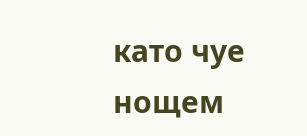като чуе нощем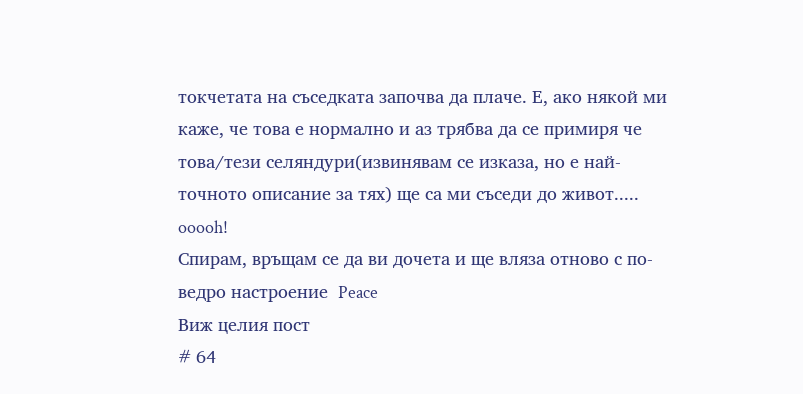токчетата на съседката започва да плаче. Е, ако някой ми каже, че това е нормално и аз трябва да се примиря че това/тези селяндури(извинявам се изказа, но е най-точното описание за тях) ще са ми съседи до живот..... ooooh!
Спирам, връщам се да ви дочета и ще вляза отново с по-ведро настроение  Peace
Виж целия пост
# 64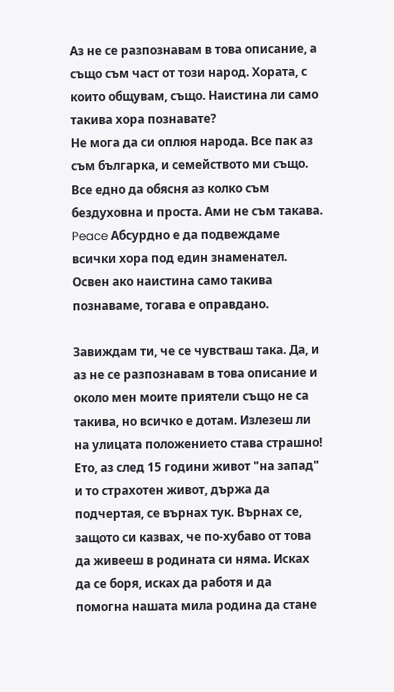Аз не се разпознавам в това описание, а също съм част от този народ. Хората, с които общувам, също. Наистина ли само такива хора познавате?
Не мога да си оплюя народа. Все пак аз съм българка, и семейството ми също. Все едно да обясня аз колко съм бездуховна и проста. Ами не съм такава.  Peace Абсурдно е да подвеждаме всички хора под един знаменател. Освен ако наистина само такива познаваме, тогава е оправдано.

Завиждам ти, че се чувстваш така. Да, и аз не се разпознавам в това описание и около мен моите приятели също не са такива, но всичко е дотам. Излезеш ли на улицата положението става страшно! Ето, аз след 15 години живот "на запад" и то страхотен живот, държа да подчертая, се върнах тук. Върнах се, защото си казвах, че по-хубаво от това да живееш в родината си няма. Исках да се боря, исках да работя и да помогна нашата мила родина да стане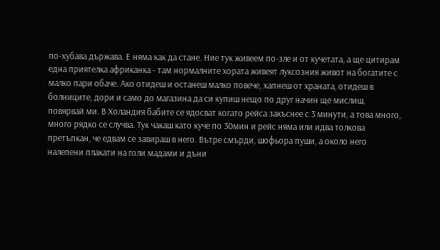по-хубава държава. Е няма как да стане. Ние тук живеем по-зле и от кучетата, а ще цитирам една приятелка африканка - там нормалните хората живеят луксозния живот на богатите с малко пари обаче. Ако отидеш и останеш малко повече, хапнеш от храната, отидеш в болниците, дори и само до магазина да си купиш нещо по друг начин ще мислиш, повярвай ми. В Холандия бабите се ядосват когато рейса закъснее с 3 минути, а това много, много рядко се случва. Тук чакаш като куче по 30мин и рейс няма или идва толкова претъпкан, че едвам се завираш в него. Вътре смърди, шофьора пуши, а около него налепени плакати на голи мадами и дъни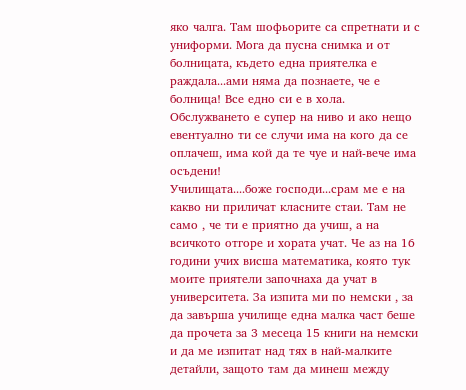яко чалга. Там шофьорите са спретнати и с униформи. Мога да пусна снимка и от болницата, където една приятелка е раждала...ами няма да познаете, че е болница! Все едно си е в хола. Обслужването е супер на ниво и ако нещо евентуално ти се случи има на кого да се оплачеш, има кой да те чуе и най-вече има осъдени!
Училищата....боже господи...срам ме е на какво ни приличат класните стаи. Там не само , че ти е приятно да учиш, а на всичкото отгоре и хората учат. Че аз на 16 години учих висша математика, която тук моите приятели започнаха да учат в университета. За изпита ми по немски , за да завърша училище една малка част беше да прочета за 3 месеца 15 книги на немски и да ме изпитат над тях в най-малките детайли, защото там да минеш между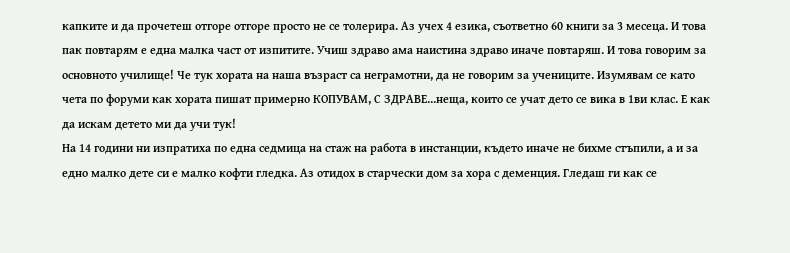капките и да прочетеш отгоре отгоре просто не се толерира. Аз учех 4 езика, съответно 60 книги за 3 месеца. И това пак повтарям е една малка част от изпитите. Учиш здраво ама наистина здраво иначе повтаряш. И това говорим за основното училище! Че тук хората на наша възраст са неграмотни, да не говорим за учениците. Изумявам се като чета по форуми как хората пишат примерно КОПУВАМ, С ЗДРАВЕ...неща, които се учат дето се вика в 1ви клас. Е как да искам детето ми да учи тук!
На 14 години ни изпратиха по една седмица на стаж на работа в инстанции, където иначе не бихме стъпили, а и за едно малко дете си е малко кофти гледка. Аз отидох в старчески дом за хора с деменция. Гледаш ги как се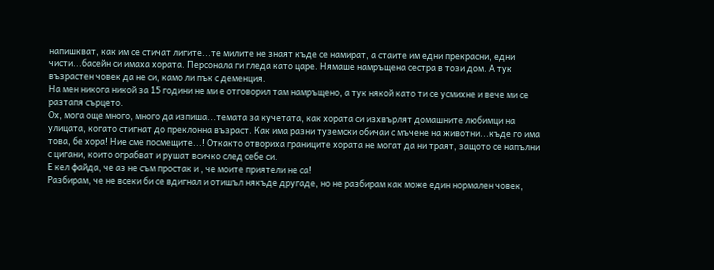напишкват, как им се стичат лигите...те милите не знаят къде се намират, а стаите им едни прекрасни, едни чисти...басейн си имаха хората. Персонала ги гледа като царе. Нямаше намръщена сестра в този дом. А тук възрастен човек да не си, камо ли пък с деменция.
На мен никога никой за 15 години не ми е отговорил там намръщено, а тук някой като ти се усмихне и вече ми се разтапя сърцето.
Ох, мога още много, много да изпиша...темата за кучетата, как хората си изхвърлят домашните любимци на улицата, когато стигнат до преклонна възраст. Как има разни туземски обичаи с мъчене на животни...къде го има това, бе хора! Ние сме посмещите...! Откакто отвориха границите хората не могат да ни траят, защото се напълни с цигани, които ограбват и рушат всичко след себе си.
Е кел файда, че аз не съм простак и , че моите приятели не са!
Разбирам, че не всеки би се вдигнал и отишъл някъде другаде, но не разбирам как може един нормален човек,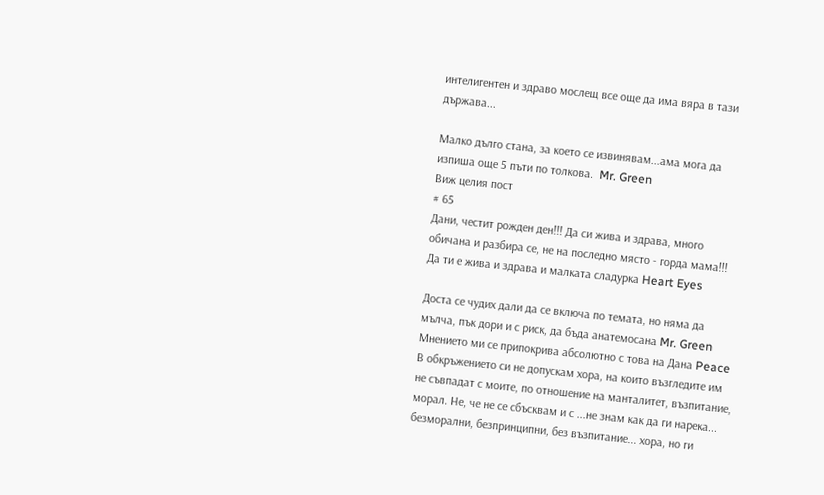интелигентен и здраво мослещ все още да има вяра в тази държава...

Малко дълго стана, за което се извинявам...ама мога да изпиша още 5 пъти по толкова.  Mr. Green
Виж целия пост
# 65
Дани, честит рожден ден!!! Да си жива и здрава, много обичана и разбира се, не на последно място - горда мама!!!
Да ти е жива и здрава и малката сладурка Heart Eyes

Доста се чудих дали да се включа по темата, но няма да мълча, пък дори и с риск, да бъда анатемосана Mr. Green
Мнението ми се припокрива абсолютно с това на Дана Peace В обкръжението си не допускам хора, на които възгледите им не съвпадат с моите, по отношение на манталитет, възпитание, морал. Не, че не се сбъсквам и с ...не знам как да ги нарека... безморални, безпринципни, без възпитание... хора, но ги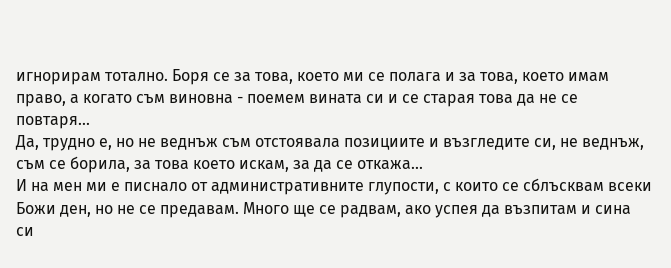игнорирам тотално. Боря се за това, което ми се полага и за това, което имам право, а когато съм виновна - поемем вината си и се старая това да не се повтаря...
Да, трудно е, но не веднъж съм отстоявала позициите и възгледите си, не веднъж, съм се борила, за това което искам, за да се откажа...
И на мен ми е писнало от административните глупости, с които се сблъсквам всеки Божи ден, но не се предавам. Много ще се радвам, ако успея да възпитам и сина си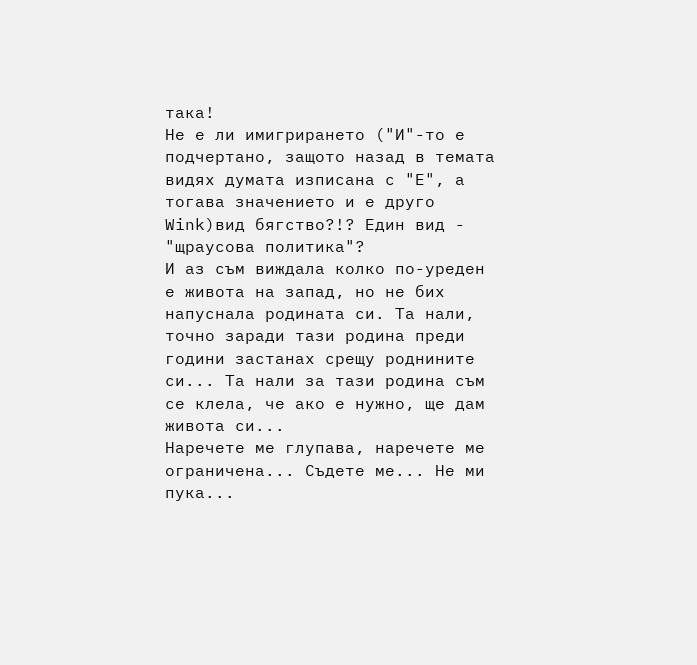така!
Не е ли имигрирането ("И"-то е подчертано, защото назад в темата видях думата изписана с "Е", а тогава значението и е друго Wink)вид бягство?!? Един вид - "щраусова политика"?
И аз съм виждала колко по-уреден е живота на запад, но не бих напуснала родината си. Та нали, точно заради тази родина преди години застанах срещу роднините си... Та нали за тази родина съм се клела, че ако е нужно, ще дам живота си...
Наречете ме глупава, наречете ме ограничена... Съдете ме... Не ми пука...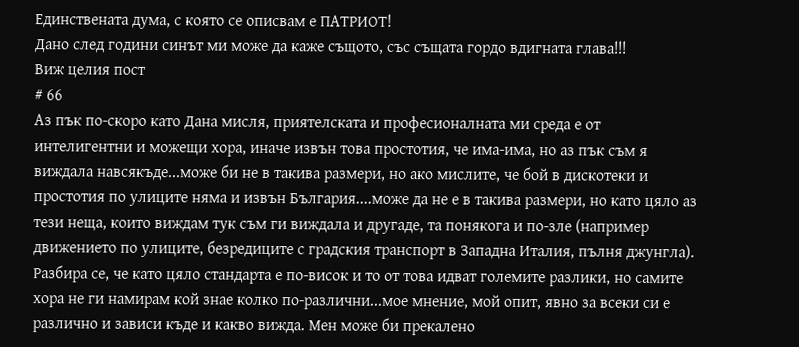Единствената дума, с която се описвам е ПАТРИОТ!
Дано след години синът ми може да каже същото, със същата гордо вдигната глава!!!
Виж целия пост
# 66
Аз пък по-скоро като Дана мисля, приятелската и професионалната ми среда е от интелигентни и можещи хора, иначе извън това простотия, че има-има, но аз пък съм я виждала навсякъде...може би не в такива размери, но ако мислите, че бой в дискотеки и простотия по улиците няма и извън България....може да не е в такива размери, но като цяло аз тези неща, които виждам тук съм ги виждала и другаде, та понякога и по-зле (например движението по улиците, безредиците с градския транспорт в Западна Италия, пълня джунгла). Разбира се, че като цяло стандарта е по-висок и то от това идват големите разлики, но самите хора не ги намирам кой знае колко по-различни...мое мнение, мой опит, явно за всеки си е различно и зависи къде и какво вижда. Мен може би прекалено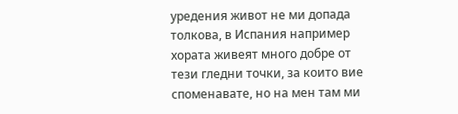уредения живот не ми допада толкова, в Испания например хората живеят много добре от тези гледни точки, за които вие споменавате, но на мен там ми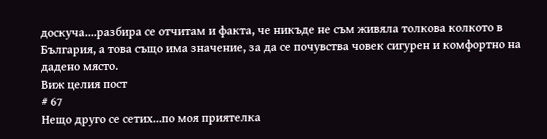доскуча....разбира се отчитам и факта, че никъде не съм живяла толкова колкото в България, а това също има значение, за да се почувства човек сигурен и комфортно на дадено място.
Виж целия пост
# 67
Нещо друго се сетих...по моя приятелка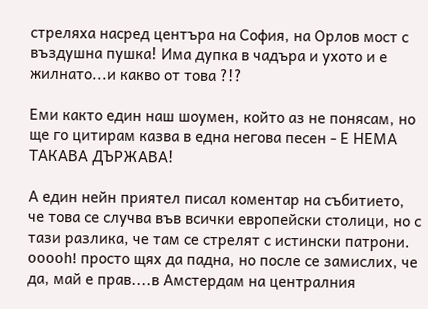стреляха насред центъра на София, на Орлов мост с въздушна пушка! Има дупка в чадъра и ухото и е жилнато...и какво от това ?!?

Еми както един наш шоумен, който аз не понясам, но ще го цитирам казва в една негова песен - Е НЕМА ТАКАВА ДЪРЖАВА!

А един нейн приятел писал коментар на събитието, че това се случва във всички европейски столици, но с тази разлика, че там се стрелят с истински патрони.  ooooh! просто щях да падна, но после се замислих, че да, май е прав....в Амстердам на централния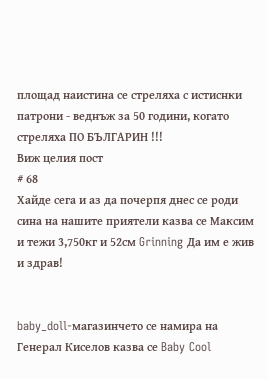площад наистина се стреляха с истиснки патрони - веднъж за 50 години, когато стреляха ПО БЪЛГАРИН !!!
Виж целия пост
# 68
Хайде сега и аз да почерпя днес се роди сина на нашите приятели казва се Максим и тежи 3,750кг и 52см Grinning Да им е жив и здрав!


baby_doll-магазинчето се намира на Генерал Киселов казва се Baby Cool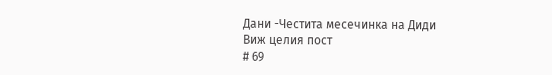Дани -Честита месечинка на Диди
Виж целия пост
# 69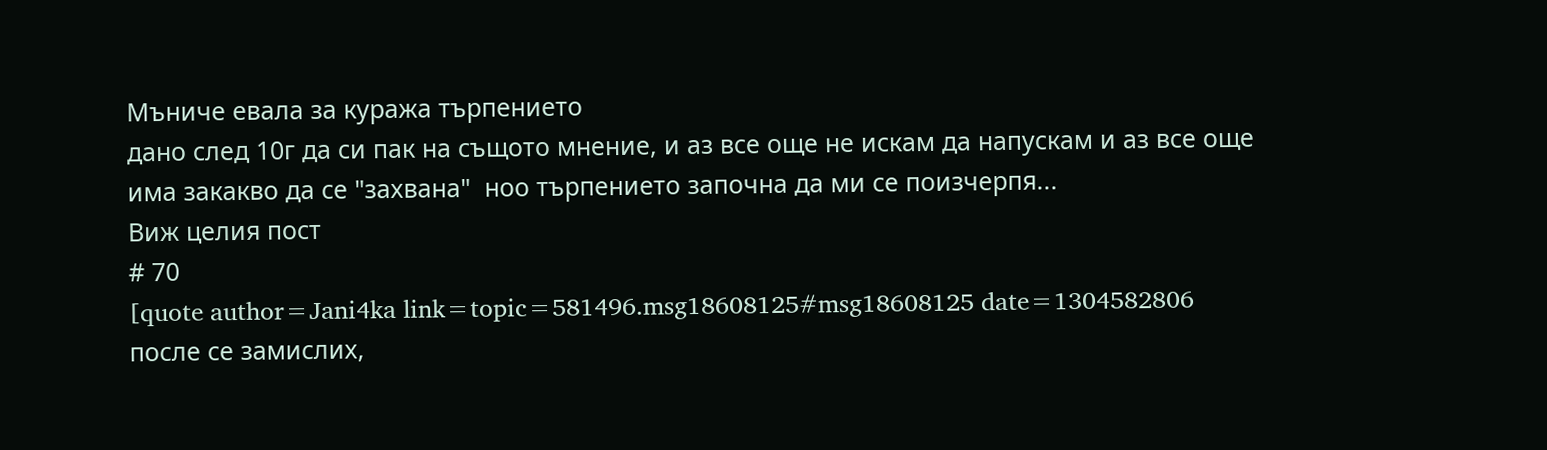Мъниче евала за куража търпението
дано след 10г да си пак на същото мнение, и аз все още не искам да напускам и аз все още има закакво да се "захвана"  ноо търпението започна да ми се поизчерпя...
Виж целия пост
# 70
[quote author=Jani4ka link=topic=581496.msg18608125#msg18608125 date=1304582806
после се замислих,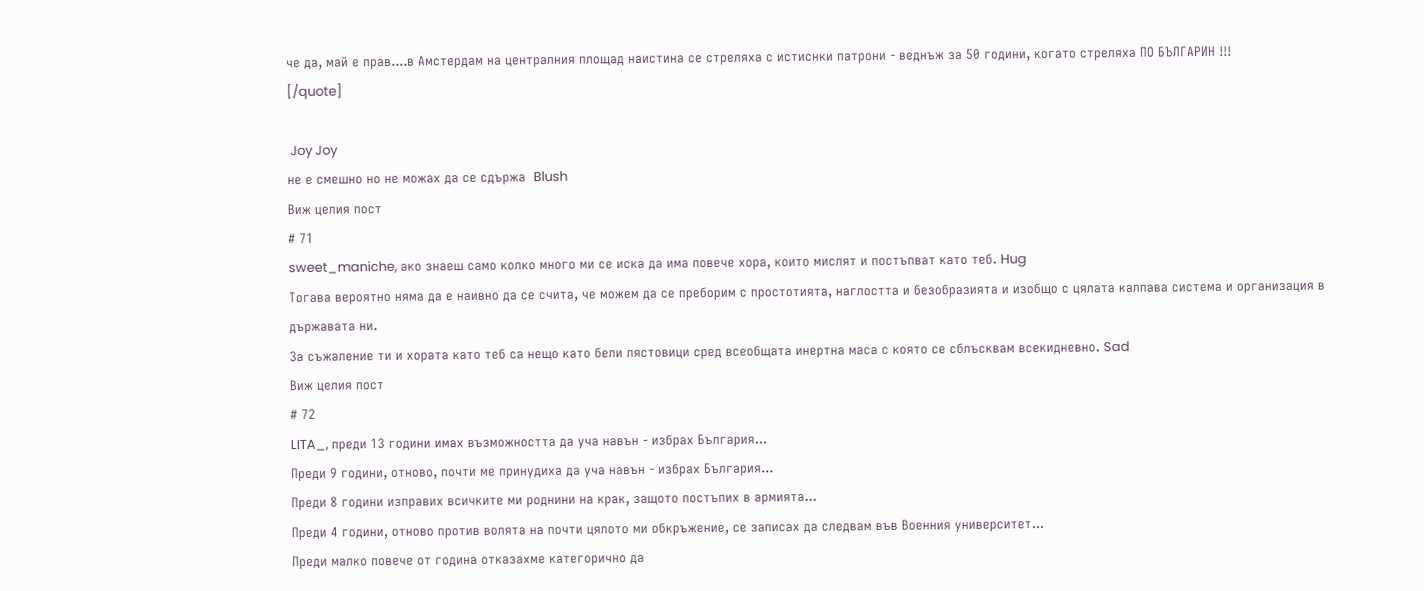че да, май е прав....в Амстердам на централния площад наистина се стреляха с истиснки патрони - веднъж за 50 години, когато стреляха ПО БЪЛГАРИН !!!
[/quote]

 Joy Joy
не е смешно но не можах да се сдържа  Blush
Виж целия пост
# 71
sweet_maniche, ако знаеш само колко много ми се иска да има повече хора, които мислят и постъпват като теб. Hug
Тогава вероятно няма да е наивно да се счита, че можем да се преборим с простотията, наглостта и безобразията и изобщо с цялата калпава система и организация в държавата ни.
За съжаление ти и хората като теб са нещо като бели лястовици сред всеобщата инертна маса с която се сблъсквам всекидневно. Sad
Виж целия пост
# 72
LITA_, преди 13 години имах възможността да уча навън - избрах България...
Преди 9 години, отново, почти ме принудиха да уча навън - избрах България...
Преди 8 години изправих всичките ми роднини на крак, защото постъпих в армията...
Преди 4 години, отново против волята на почти цялото ми обкръжение, се записах да следвам във Военния университет...
Преди малко повече от година отказахме категорично да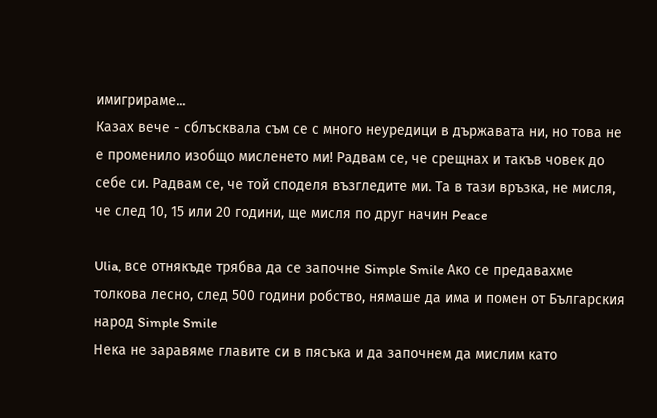имигрираме...
Казах вече - сблъсквала съм се с много неуредици в държавата ни, но това не е променило изобщо мисленето ми! Радвам се, че срещнах и такъв човек до себе си. Радвам се, че той споделя възгледите ми. Та в тази връзка, не мисля, че след 10, 15 или 20 години, ще мисля по друг начин Peace

Ulia, все отнякъде трябва да се започне Simple Smile Ако се предавахме толкова лесно, след 500 години робство, нямаше да има и помен от Българския народ Simple Smile
Нека не заравяме главите си в пясъка и да започнем да мислим като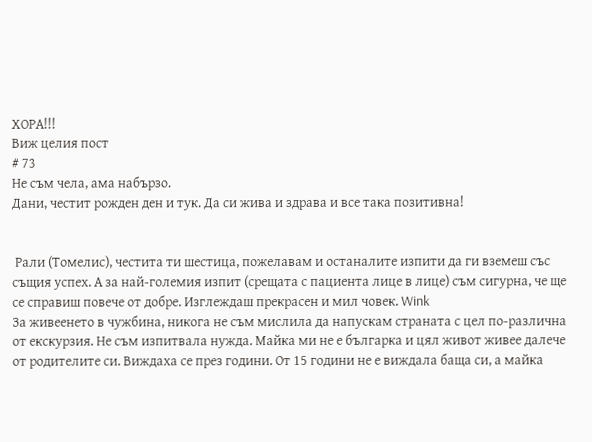ХОРА!!!
Виж целия пост
# 73
Не съм чела, ама набързо.
Дани, честит рожден ден и тук. Да си жива и здрава и все така позитивна!


 Рали (Томелис), честита ти шестица, пожелавам и останалите изпити да ги вземеш със същия успех. А за най-големия изпит (срещата с пациента лице в лице) съм сигурна, че ще се справиш повече от добре. Изглеждаш прекрасен и мил човек. Wink
За живеенето в чужбина, никога не съм мислила да напускам страната с цел по-различна от екскурзия. Не съм изпитвала нужда. Майка ми не е българка и цял живот живее далече от родителите си. Виждаха се през години. От 15 години не е виждала баща си, а майка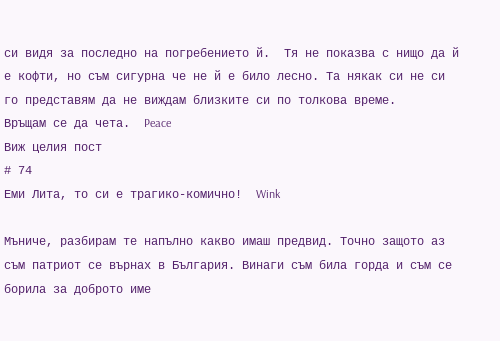си видя за последно на погребението й.  Тя не показва с нищо да й е кофти, но съм сигурна че не й е било лесно. Та някак си не си го представям да не виждам близките си по толкова време.
Връщам се да чета.  Peace
Виж целия пост
# 74
Еми Лита, то си е трагико-комично!  Wink

Мъниче, разбирам те напълно какво имаш предвид. Точно защото аз съм патриот се върнах в България. Винаги съм била горда и съм се борила за доброто име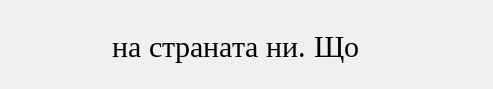на страната ни. Що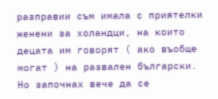разправии съм имала с приятелки женени за холандци, на които децата им говорят ( ако въобще могат ) на развален български.
Но започнах вече да се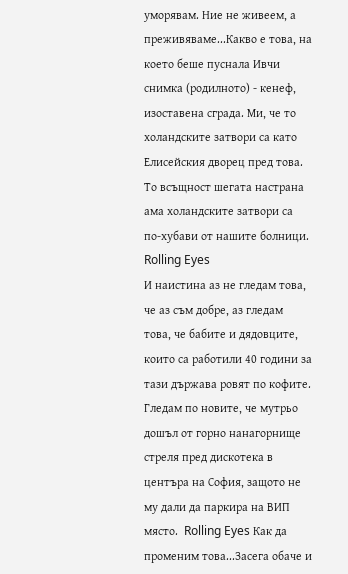уморявам. Ние не живеем, а преживяваме...Какво е това, на което беше пуснала Ивчи снимка (родилното) - кенеф, изоставена сграда. Ми, че то холандските затвори са като Елисейския дворец пред това. То всъщност шегата настрана ама холандските затвори са по-хубави от нашите болници.  Rolling Eyes
И наистина аз не гледам това, че аз съм добре, аз гледам това, че бабите и дядовците, които са работили 40 години за тази държава ровят по кофите. Гледам по новите, че мутрьо дошъл от горно нанагорнище стреля пред дискотека в центъра на София, защото не му дали да паркира на ВИП място.  Rolling Eyes Как да променим това...Засега обаче и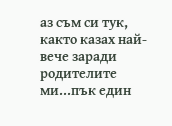аз съм си тук, както казах най-вече заради родителите ми...пък един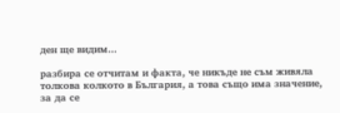ден ще видим...

разбира се отчитам и факта, че никъде не съм живяла толкова колкото в България, а това също има значение, за да се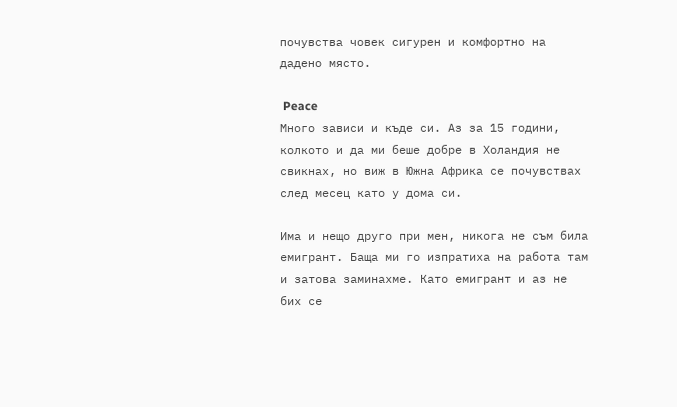почувства човек сигурен и комфортно на дадено място.

 Peace
Много зависи и къде си. Аз за 15 години, колкото и да ми беше добре в Холандия не свикнах, но виж в Южна Африка се почувствах след месец като у дома си.

Има и нещо друго при мен, никога не съм била емигрант. Баща ми го изпратиха на работа там и затова заминахме. Като емигрант и аз не бих се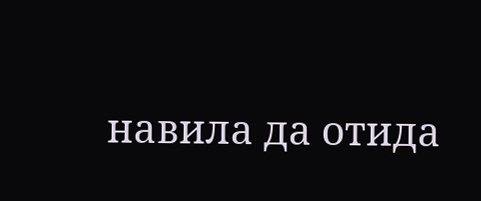навила да отида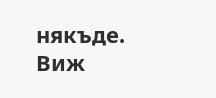някъде.
Виж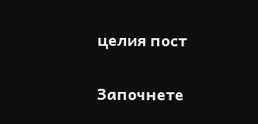целия пост

Започнете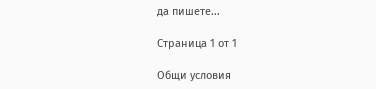да пишете...

Страница 1 от 1

Общи условия